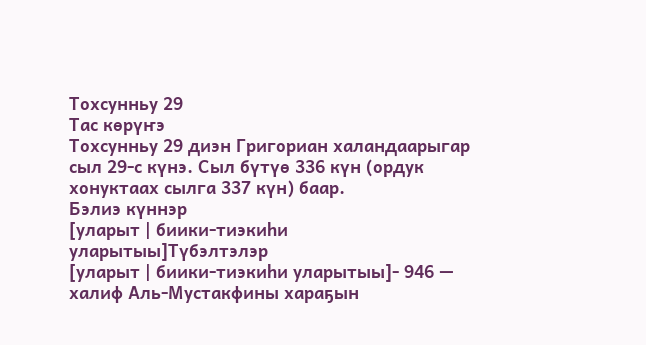Тохсунньу 29
Тас көрүҥэ
Тохсунньу 29 диэн Григориан халандаарыгар сыл 29-с күнэ. Сыл бүтүө 336 күн (ордук хонуктаах сылга 337 күн) баар.
Бэлиэ күннэр
[уларыт | биики-тиэкиһи уларытыы]Түбэлтэлэр
[уларыт | биики-тиэкиһи уларытыы]- 946 — халиф Аль-Мустакфины хараҕын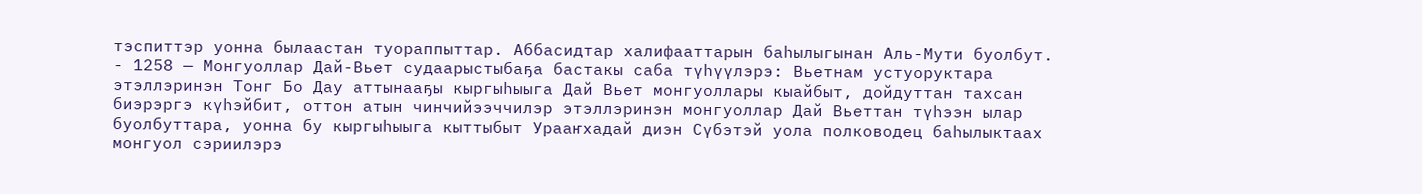тэспиттэр уонна былаастан туораппыттар. Аббасидтар халифааттарын баһылыгынан Аль-Мути буолбут.
- 1258 — Монгуоллар Дай-Вьет судаарыстыбаҕа бастакы саба түһүүлэрэ: Вьетнам устуоруктара этэллэринэн Тонг Бо Дау аттынааҕы кыргыһыыга Дай Вьет монгуоллары кыайбыт, дойдуттан тахсан биэрэргэ күһэйбит, оттон атын чинчийээччилэр этэллэринэн монгуоллар Дай Вьеттан түһээн ылар буолбуттара, уонна бу кыргыһыыга кыттыбыт Урааҥхадай диэн Сүбэтэй уола полководец баһылыктаах монгуол сэриилэрэ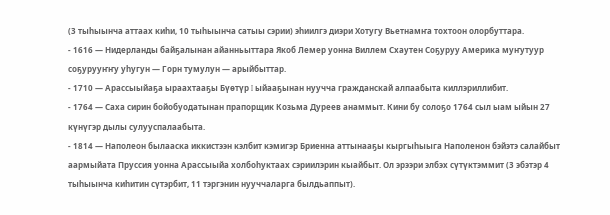(3 тыһыынча аттаах киһи, 10 тыһыынча сатыы сэрии) эһиилгэ диэри Хотугу Вьетнамҥа тохтоон олорбуттара.
- 1616 — Нидерланды байҕалынан айанньыттара Якоб Лемер уонна Виллем Схаутен Соҕуруу Америка муҥутуур соҕурууҥҥу уһугун — Горн тумулун — арыйбыттар.
- 1710 — Арассыыйаҕа ыраахтааҕы Бүөтүр I ыйааҕынан нуучча гражданскай алпаабыта киллэриллибит.
- 1764 — Саха сирин бойобуодатынан прапорщик Козьма Дуреев анаммыт. Кини бу солоҕо 1764 сыл ыам ыйын 27 күнүгэр дылы сулууспалаабыта.
- 1814 — Наполеон былааска иккистээн кэлбит кэмигэр Бриенна аттынааҕы кыргыһыыга Наполенон бэйэтэ салайбыт аармыйата Пруссия уонна Арассыыйа холбоһуктаах сэриилэрин кыайбыт. Ол эрээри элбэх сүтүктэммит (3 эбэтэр 4 тыһыынча киһитин сүтэрбит, 11 тэргэнин нууччаларга былдьаппыт).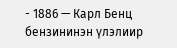- 1886 — Карл Бенц бензининэн үлэлиир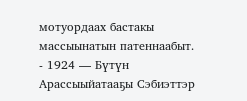мотуордаах бастакы массыынатын патеннаабыт.
- 1924 — Бүтүн Арассыыйатааҕы Сэбиэттэр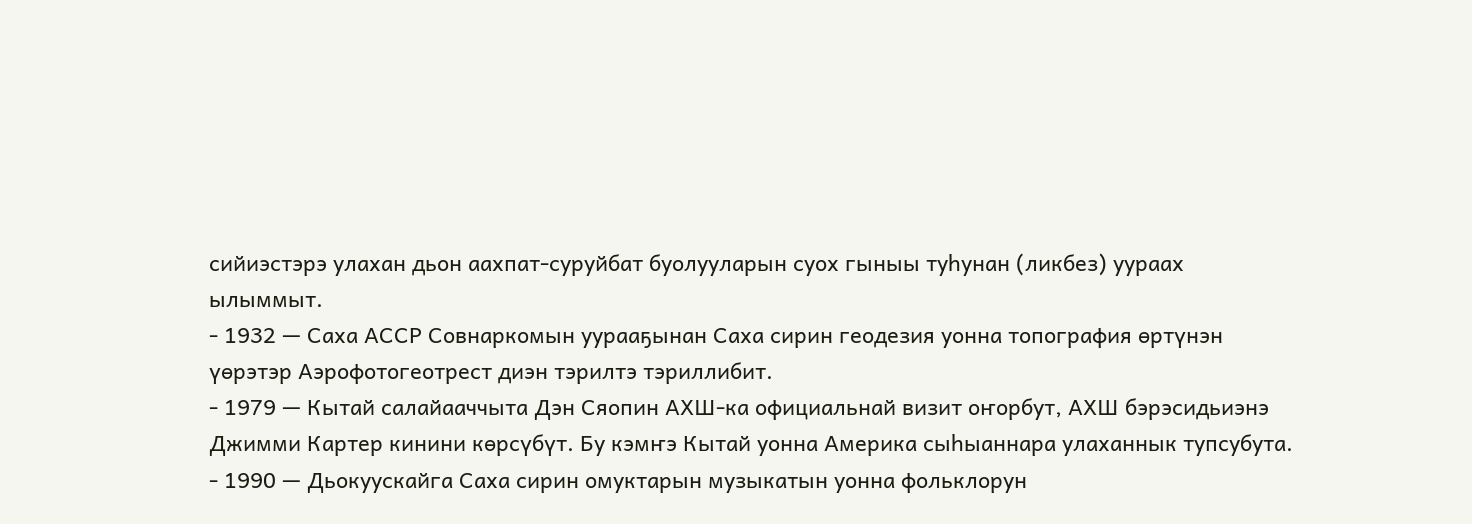сийиэстэрэ улахан дьон аахпат-суруйбат буолууларын суох гыныы туһунан (ликбез) уураах ылыммыт.
- 1932 — Саха АССР Совнаркомын уурааҕынан Саха сирин геодезия уонна топография өртүнэн үөрэтэр Аэрофотогеотрест диэн тэрилтэ тэриллибит.
- 1979 — Кытай салайааччыта Дэн Сяопин АХШ-ка официальнай визит оҥорбут, АХШ бэрэсидьиэнэ Джимми Картер кинини көрсүбүт. Бу кэмҥэ Кытай уонна Америка сыһыаннара улаханнык тупсубута.
- 1990 — Дьокуускайга Саха сирин омуктарын музыкатын уонна фольклорун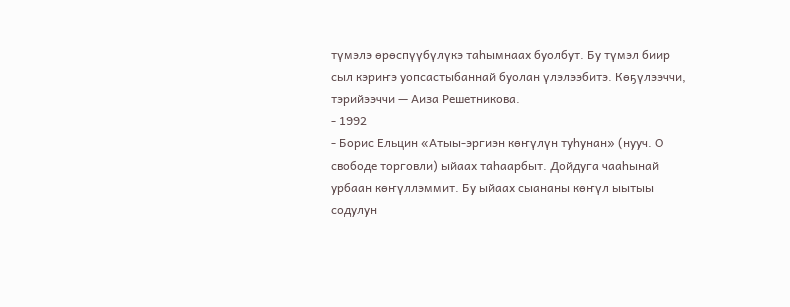түмэлэ өрөспүүбүлүкэ таһымнаах буолбут. Бу түмэл биир сыл кэриҥэ уопсастыбаннай буолан үлэлээбитэ. Көҕүлээччи, тэрийээччи — Аиза Решетникова.
- 1992
- Борис Ельцин «Атыы-эргиэн көҥүлүн туһунан» (нууч. О свободе торговли) ыйаах таһаарбыт. Дойдуга чааһынай урбаан көҥүллэммит. Бу ыйаах сыананы көҥүл ыытыы содулун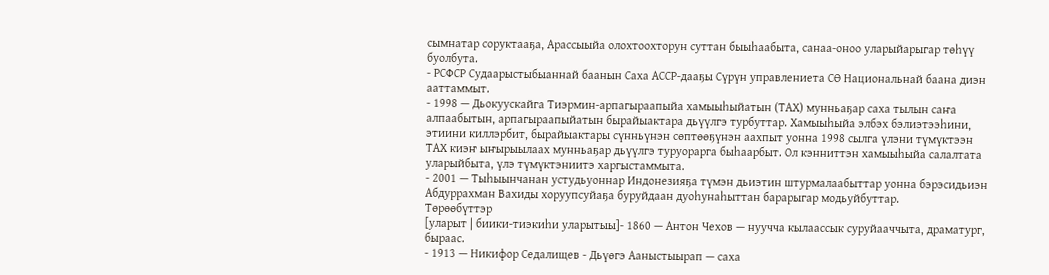сымнатар соруктааҕа, Арассыыйа олохтоохторун суттан быыһаабыта, санаа-оноо уларыйарыгар төһүү буолбута.
- РСФСР Судаарыстыбыаннай баанын Саха АССР-дааҕы Сүрүн управлениета СӨ Национальнай баана диэн ааттаммыт.
- 1998 — Дьокуускайга Тиэрмин-арпагыраапыйа хамыыһыйатын (ТАХ) мунньаҕар саха тылын саҥа алпаабытын, арпагыраапыйатын бырайыактара дьүүлгэ турбуттар. Хамыыһыйа элбэх бэлиэтээһини, этиини киллэрбит, бырайыактары сүнньүнэн сөптөөҕүнэн аахпыт уонна 1998 сылга үлэни түмүктээн ТАХ киэҥ ыҥырыылаах мунньаҕар дьүүлгэ туруорарга быһаарбыт. Ол кэнниттэн хамыыһыйа салалтата уларыйбыта, үлэ түмүктэниитэ харгыстаммыта.
- 2001 — Тыһыынчанан устудьуоннар Индонезияҕа түмэн дьиэтин штурмалаабыттар уонна бэрэсидьиэн Абдуррахман Вахиды хоруупсуйаҕа буруйдаан дуоһунаһыттан барарыгар модьуйбуттар.
Төрөөбүттэр
[уларыт | биики-тиэкиһи уларытыы]- 1860 — Антон Чехов — нуучча кылаассык суруйааччыта, драматург, быраас.
- 1913 — Никифор Седалищев - Дьүөгэ Ааныстыырап — саха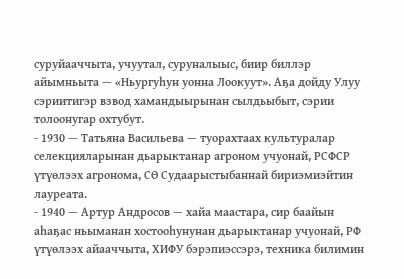суруйааччыта, учуутал, суруналыыс, биир биллэр айымньыта — «Ньургуhун уонна Лоокуут». Аҕа дойду Улуу сэриитигэр взвод хамандыырынан сылдьыбыт, сэрии толоонугар охтубут.
- 1930 — Татьяна Васильева — туорахтаах культуралар селекцияларынан дьарыктанар агроном учуонай, РСФСР үтүөлээх агронома, СӨ Судаарыстыбаннай бириэмиэйтин лауреата.
- 1940 — Артур Андросов — хайа маастара, сир баайын аһаҕас ньыманан хостооһунунан дьарыктанар учуонай, РФ үтүөлээх айааччыта, ХИФУ бэрэпиэссэрэ, техника билимин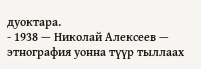дуоктара.
- 1938 — Николай Алексеев — этнография уонна түүр тыллаах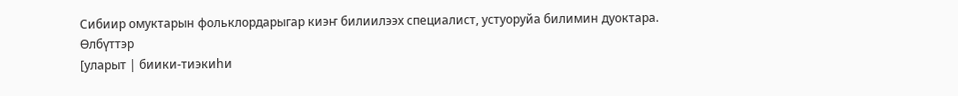Сибиир омуктарын фольклордарыгар киэҥ билиилээх специалист, устуоруйа билимин дуоктара.
Өлбүттэр
[уларыт | биики-тиэкиһи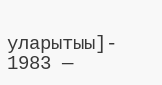уларытыы]- 1983 —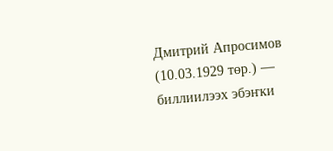Дмитрий Апросимов (10.03.1929 төр.) — биллиилээх эбэҥки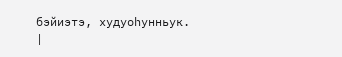бэйиэтэ, худуоһунньук.
|